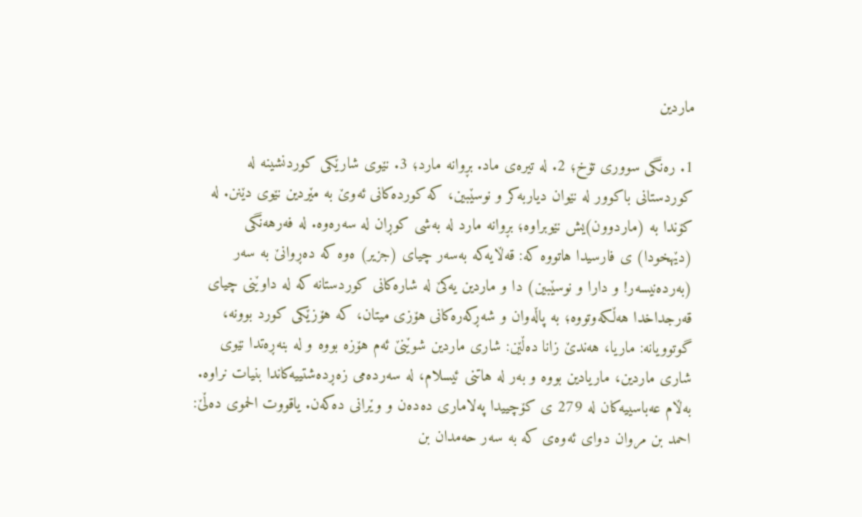ماردین

1. رەنگی سووری تۆخ؛ 2. لە تیرەی ماد. بڕوانە مارد؛ 3. نێوی شارێکی کوردنشینە لە کوردستانی باکوور لە نێوان دیاربەکر و نوسێبین، کە کوردەکانی ئەوێ بە مێردین نێوی دێنن. لە کۆندا بە (ماردوون)یش نێوبراوە؛ بڕوانە مارد لە بەشی کوڕان لە سەرەوە. لە فەرهەنگی (دێهخودا) ی فارسیدا هاتووە کە: قەڵایەکە بەسەر چیای (جزیر) ەوە کە دەڕوانێ بە سەر (بەردەنیسەر! و دارا و نوسێبین) دا و ماردین یەکێ لە شارەکانی کوردستانە کە لە داوێنی چیای قەرجداخدا هەڵکەوتووە؛ بە پاڵەوان و شەڕکەرەکانی هۆزی میتان، کە هۆزێکی کورد بوونە، گوتوویانە: ماریا، هەندێ زانا دەڵێن: شاری ماردین شوێنێ ئەم هۆزە بووە و لە بنەڕەتدا نێوی شاری ماردین، ماریادین بووە و بەر لە هاتنی ئیسلام، لە سەردەمی زەڕدەشتییەکاندا بنیات نراوە. بەڵام عەباسییەکان لە 279 ی کۆچییدا پەلاماری دەدەن و وێرانی دەکەن. یاقووت الحموی دەڵێ: احمد بن مروان دوای ئەوەی کە بە سەر حەمدان بن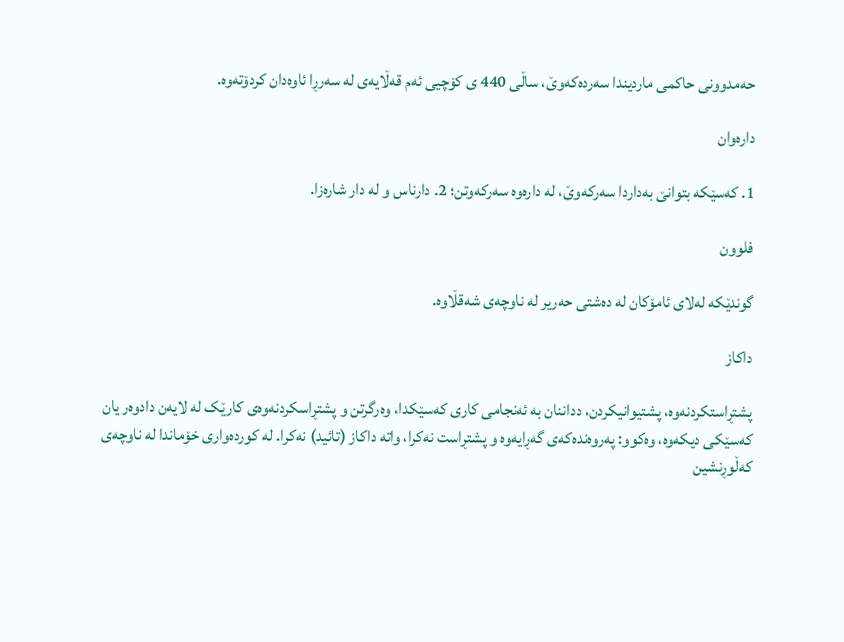حەمدوونی حاکمی ماردیندا سەردەکەوێ، ساڵی 440 ی کۆچیی ئەم ‌قەڵایەی لە سەرڕا ئاوەدان کردۆتەوە.

دارەوان

1. کەسێکە بتوانێ بەداردا سەرکەوێ، لە دارەوە سەرکەوتن؛ 2. دارناس و لە دار شارەزا.

فلوون

گوندێکە لەلای ئامۆکان لە دەشتی حەریر لە ناوچەی شەقڵاوە.

داکاز

پشتڕاستکردنه‌وه‌، پشتیوانیکردن، دداننان به‌ ئه‌نجامی کاری که‌سێکدا، وه‌رگرتن و پشتڕاسکردنه‌وه‌ی کارێک له‌ لایه‌ن دادوه‌ر یان که‌سێکی دیکه‌وه‌، وه‌کوو: په‌روه‌نده‌که‌ی گه‌ڕایه‌وه‌ و پشتڕاست نه‌کرا، واته‌ داکاز (تائید) نه‌کرا. له‌ کورده‌واری خۆماندا له‌ ناوچه‌ی که‌ڵوڕنشین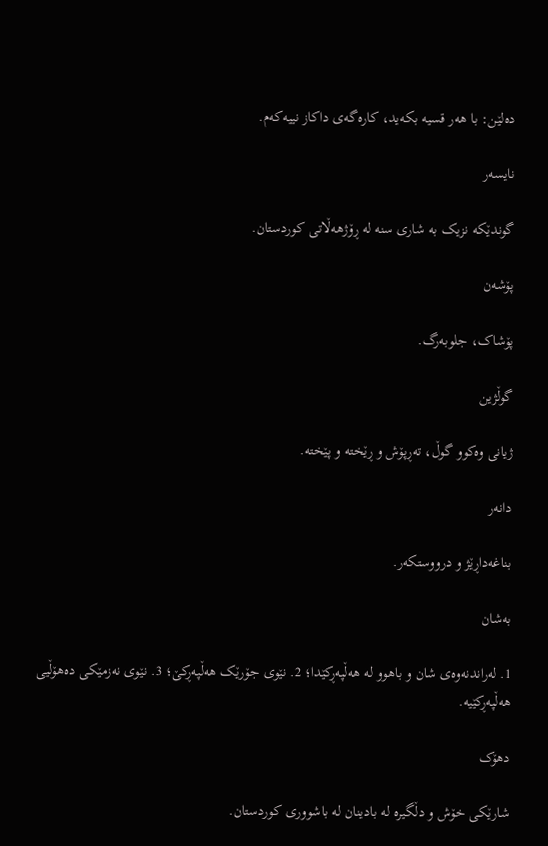ده‌لێن: با هه‌ر قسیه‌ بکه‌ید، کاره‌گه‌ی داکاز نییه‌که‌م.

نایسەر

گوندێکە نزیک بە شاری سنە لە ڕۆژهەڵاتی کوردستان.

پۆشەن

پۆشاک، جلوبەرگ.

گوڵژین

ژیانی وەکوو گوڵ، تەڕپۆش و ڕێختە و پێختە.

دانەر

بناغه‌داڕێژ و درووستکه‌ر.

بەشان

1. لەراندنەوەی شان و باهوو لە هەڵپەڕکێدا؛ 2. نێوی جۆرێک هەڵپەڕکێ؛ 3. نێوی نەزمێکی دەهۆڵیی هەڵپەڕکێیە.

دهۆک

شارێکی خۆش و دڵگیره‌ له‌ بادینان له‌ باشووری کوردستان.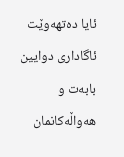ئایا دەتهەوێت ئاگاداری دوایین بابەت و هەواڵەکانمان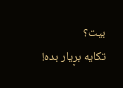بیت؟
تکایە بڕیار بدە!